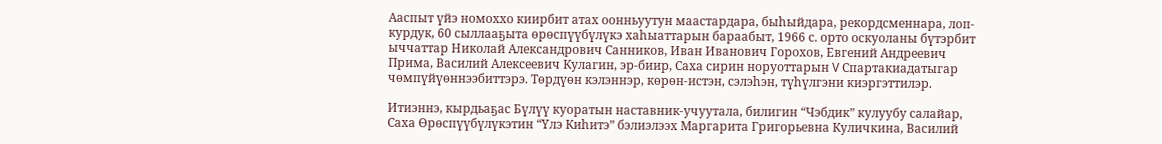Ааспыт үйэ номоххо киирбит атах оонньуутун маастардара, быһыйдара, рекордсменнара, лоп-курдук, 60 сыллааҕыта өрөспүүбүлүкэ хаһыаттарын бараабыт, 1966 с. орто оскуоланы бүтэрбит ыччаттар Николай Александрович Санников, Иван Иванович Горохов, Евгений Андреевич Прима, Василий Алексеевич Кулагин, эр-биир, Саха сирин норуоттарын V Спартакиадатыгар чөмпүйүөннээбиттэрэ. Төрдүөн кэлэннэр, көрөн-истэн, сэлэһэн, түһүлгэни киэргэттилэр.

Итиэннэ, кырдьаҕас Бүлүү куоратын наставник-учуутала, билигин “Чэбдик” кулуубу салайар, Саха Өрөспүүбүлүкэтин “Үлэ Киһитэ” бэлиэлээх Маргарита Григорьевна Куличкина, Василий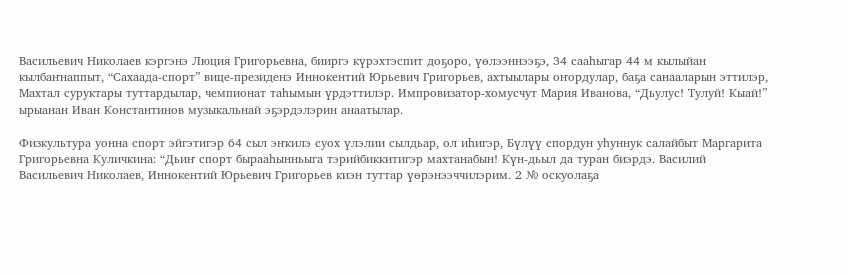Васильевич Николаев кэргэнэ Люция Григорьевна, бииргэ күрэхтэспит доҕоро, үөлээннээҕэ, 34 сааһыгар 44 м кылыйан кылбаҥнаппыт, “Сахаада-спорт” вице-президенэ Иннокентий Юрьевич Григорьев, ахтыылары оҥордулар, баҕа санааларын эттилэр, Махтал суруктары туттардылар, чемпионат таһымын үрдэттилэр. Импровизатор-хомусчут Мария Иванова, “Дьулус! Тулуй! Кыай!” ырыанан Иван Константинов музыкальнай эҕэрдэлэрин анаатылар.

Физкультура уонна спорт эйгэтигэр 64 сыл эҥкилэ суох үлэлии сылдьар, ол иһигэр, Бүлүү спордун уһуннук салайбыт Маргарита Григорьевна Куличкина: “Дьиҥ спорт бырааһынньыга тэрийбиккитигэр махтанабын! Күн-дьыл да туран биэрдэ. Василий Васильевич Николаев, Иннокентий Юрьевич Григорьев киэн туттар үөрэнээччилэрим. 2 № оскуолаҕа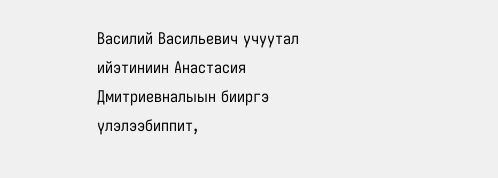Василий Васильевич учуутал ийэтиниин Анастасия Дмитриевналыын бииргэ үлэлээбиппит,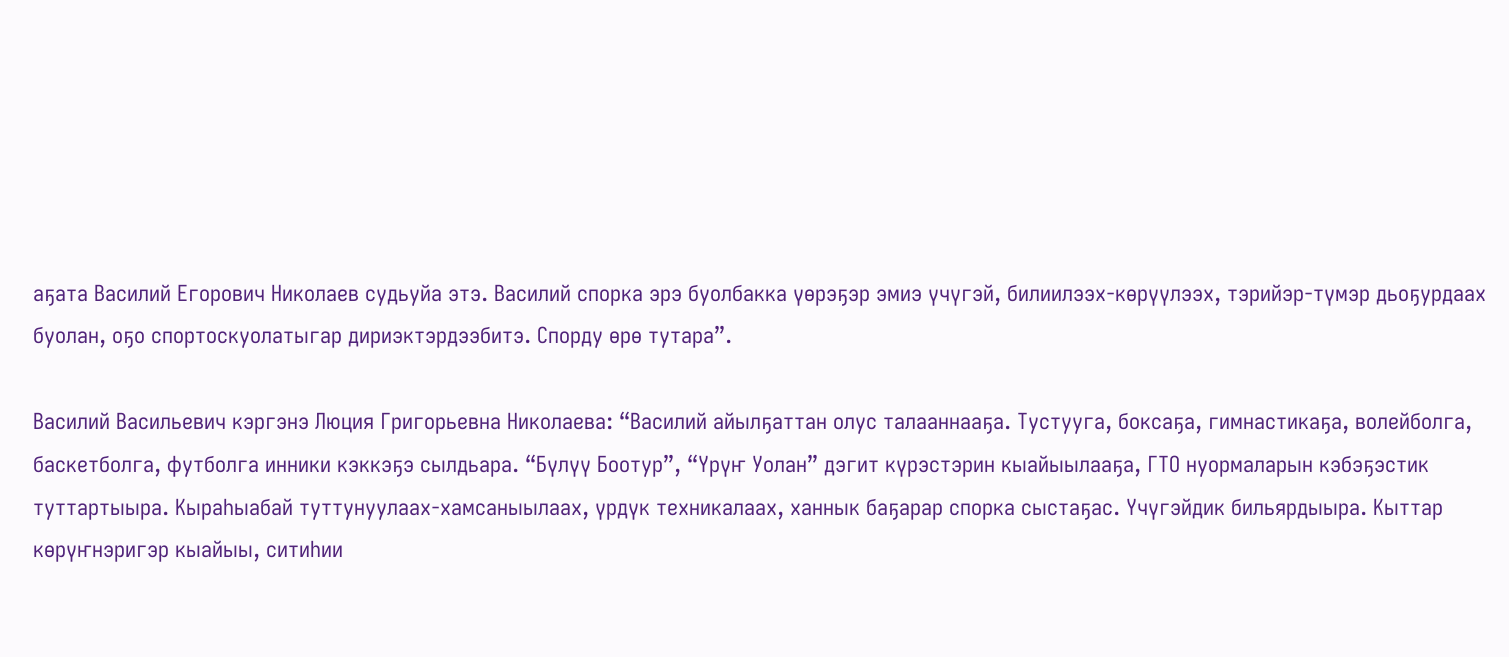аҕата Василий Егорович Николаев судьуйа этэ. Василий спорка эрэ буолбакка үөрэҕэр эмиэ үчүгэй, билиилээх-көрүүлээх, тэрийэр-түмэр дьоҕурдаах буолан, оҕо спортоскуолатыгар дириэктэрдээбитэ. Спорду өрө тутара”.

Василий Васильевич кэргэнэ Люция Григорьевна Николаева: “Василий айылҕаттан олус талааннааҕа. Тустууга, боксаҕа, гимнастикаҕа, волейболга, баскетболга, футболга инники кэккэҕэ сылдьара. “Бүлүү Боотур”, “Үрүҥ Уолан” дэгит күрэстэрин кыайыылааҕа, ГТО нуормаларын кэбэҕэстик туттартыыра. Кыраһыабай туттунуулаах-хамсаныылаах, үрдүк техникалаах, ханнык баҕарар спорка сыстаҕас. Үчүгэйдик бильярдыыра. Кыттар көрүҥнэригэр кыайыы, ситиһии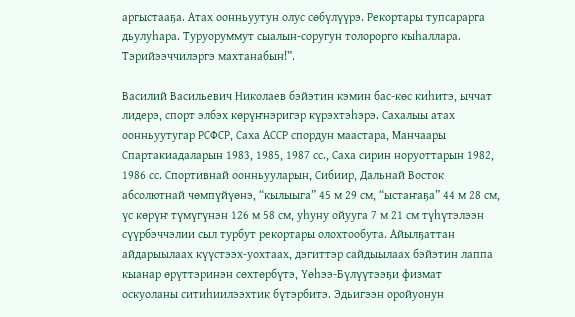аргыстааҕа. Атах оонньуутун олус сөбүлүүрэ. Рекортары тупсарарга дьулуһара. Туруоруммут сыалын-соругун толорорго кыһаллара. Тэрийээччилэргэ махтанабын!”.

Василий Васильевич Николаев бэйэтин кэмин бас-көс киһитэ, ыччат лидерэ, спорт элбэх көрүҥнэригэр күрэхтэһэрэ. Сахалыы атах оонньуутугар РСФСР, Саха АССР спордун маастара, Манчаары Спартакиадаларын 1983, 1985, 1987 сс., Саха сирин норуоттарын 1982, 1986 сс. Спортивнай оонньууларын, Сибиир, Дальнай Восток абсолютнай чөмпүйүөнэ, “кылыыга” 45 м 29 см, “ыстаҥаҕа” 44 м 28 см, үс көрүҥ түмүгүнэн 126 м 58 см, уһуну ойууга 7 м 21 см түһүтэлээн сүүрбэччэлии сыл турбут рекортары олохтообута. Айылҕаттан айдарыылаах күүстээх-уохтаах, дэгиттэр сайдыылаах бэйэтин лаппа кыанар өрүттэринэн сөхтөрбүтэ, Үөһээ-Бүлүүтээҕи физмат оскуоланы ситиһиилээхтик бүтэрбитэ. Эдьигээн оройуонун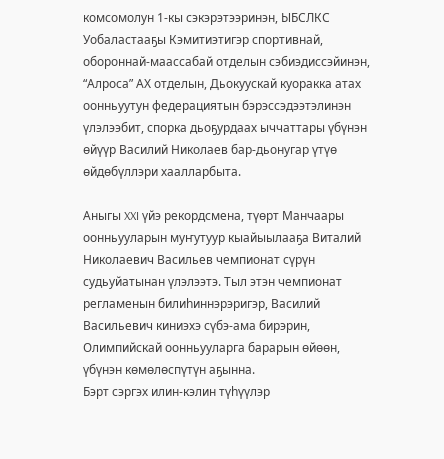комсомолун 1-кы сэкэрэтээринэн, ЫБСЛКС Уобаластааҕы Кэмитиэтигэр спортивнай, обороннай-маассабай отделын сэбиэдиссэйинэн, “Алроса” АХ отделын, Дьокуускай куоракка атах оонньуутун федерациятын бэрэссэдээтэлинэн үлэлээбит, спорка дьоҕурдаах ыччаттары үбүнэн өйүүр Василий Николаев бар-дьонугар үтүө өйдөбүллэри хаалларбыта.

Аныгы XXI үйэ рекордсмена, түөрт Манчаары оонньууларын муҥутуур кыайыылааҕа Виталий Николаевич Васильев чемпионат сүрүн судьуйатынан үлэлээтэ. Тыл этэн чемпионат регламенын билиһиннэрэригэр, Василий Васильевич киниэхэ сүбэ-ама бирэрин, Олимпийскай оонньууларга барарын өйөөн, үбүнэн көмөлөспүтүн аҕынна.
Бэрт сэргэх илин-кэлин түһүүлэр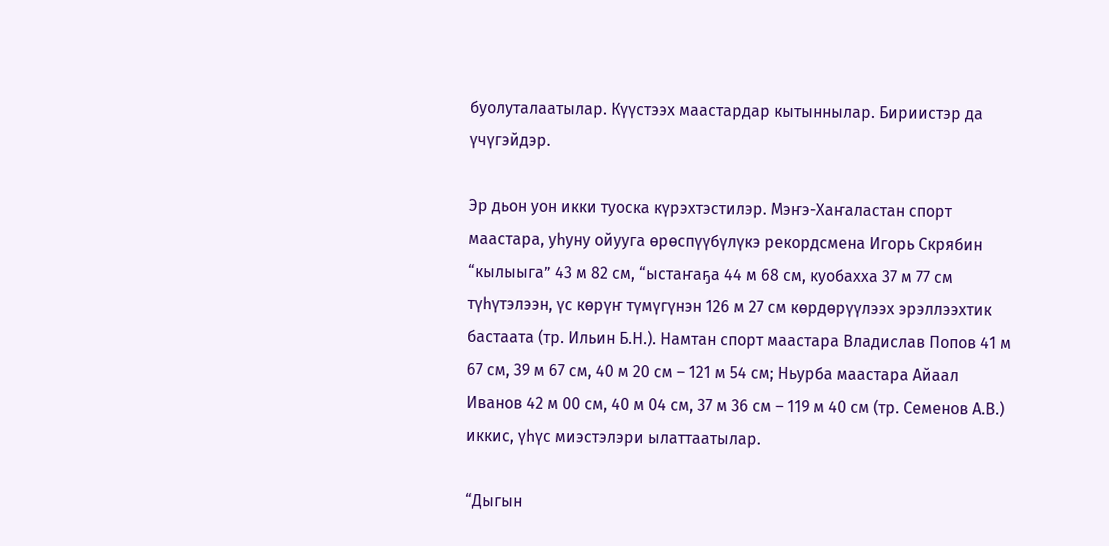буолуталаатылар. Күүстээх маастардар кытыннылар. Бириистэр да үчүгэйдэр.

Эр дьон уон икки туоска күрэхтэстилэр. Мэҥэ-Хаҥаластан спорт маастара, уһуну ойууга өрөспүүбүлүкэ рекордсмена Игорь Скрябин “кылыыга” 43 м 82 см, “ыстаҥаҕа 44 м 68 см, куобахха 37 м 77 см түһүтэлээн, үс көрүҥ түмүгүнэн 126 м 27 см көрдөрүүлээх эрэллээхтик бастаата (тр. Ильин Б.Н.). Намтан спорт маастара Владислав Попов 41 м 67 см, 39 м 67 см, 40 м 20 см – 121 м 54 см; Ньурба маастара Айаал Иванов 42 м 00 см, 40 м 04 см, 37 м 36 см – 119 м 40 см (тр. Семенов А.В.) иккис, үһүс миэстэлэри ылаттаатылар.

“Дыгын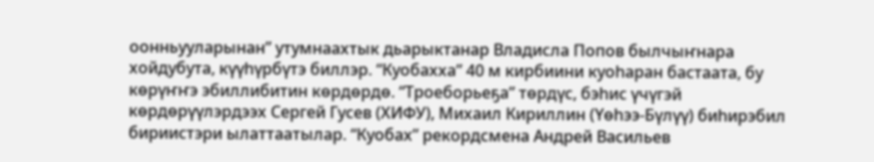оонньууларынан” утумнаахтык дьарыктанар Владисла Попов былчыҥнара хойдубута, күүһүрбүтэ биллэр. “Куобахха” 40 м кирбиини куоһаран бастаата, бу көрүҥҥэ эбиллибитин көрдөрдө. “Троеборьеҕа” төрдүс, бэһис үчүгэй көрдөрүүлэрдээх Сергей Гусев (ХИФУ), Михаил Кириллин (Үөһээ-Бүлүү) биһирэбил бириистэри ылаттаатылар. “Куобах” рекордсмена Андрей Васильев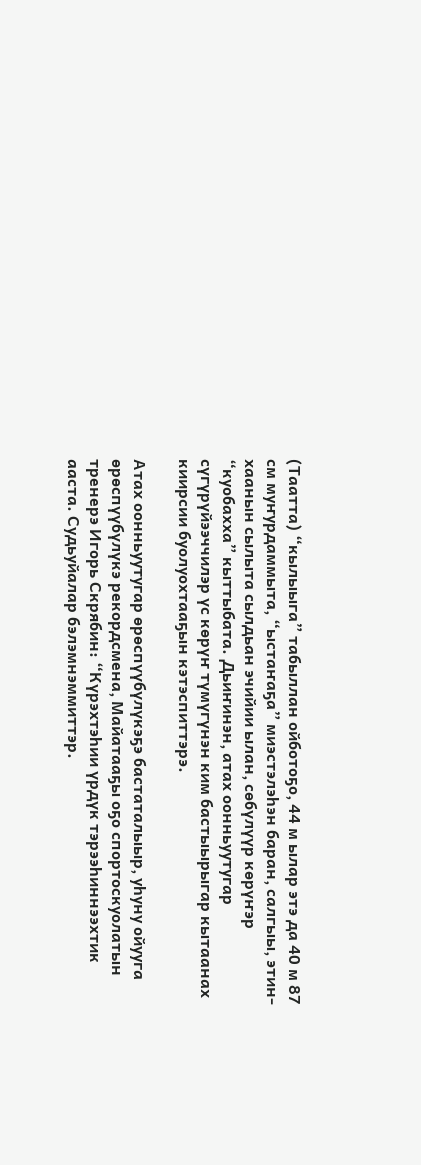(Таатта) “кылыыга” табыллан ойботоҕо, 44 м ылар этэ да 40 м 87 см муҥурдаммыта, “ыстаҥаҕа” миэстэлэһэн баран, салгыы, этин-хаанын сылыта сылдьан эчийии ылан, сөбүлүүр көрүҥэр “куобахха” кыттыбата. Дьиҥинэн, атах оонньуутугар сүгүрүйээччилэр үс көрүҥ түмүгүнэн ким бастыырыгар кытаанах киирсии буолуохтааҕын кэтэспиттэрэ.

Атах оонньуутугар өрөспүүбүлүкэҕэ бастаталыыр, уһуну ойууга өрөспүүбүлүкэ рекордсмена, Майатааҕы оҕо спортоскуолатын тренерэ Игорь Скрябин: “Күрэхтэһии үрдүк тэрээһиннээхтик ааста. Судьуйалар бэлэмнэммиттэр.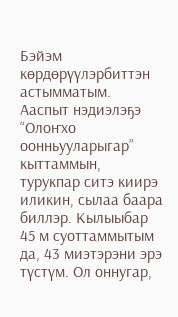Бэйэм көрдөрүүлэрбиттэн астымматым. Ааспыт нэдиэлэҕэ “Олоҥхо оонньууларыгар” кыттаммын, турукпар ситэ киирэ иликин, сылаа баара биллэр. Кылыыбар 45 м суоттаммытым да, 43 миэтэрэни эрэ түстүм. Ол оннугар,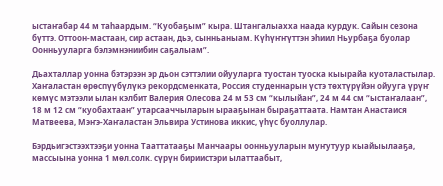ыстаҥабар 44 м таһаардым. “Куобаҕым” кыра. Штангалыахха наада курдук. Сайын сезона бүттэ. Оттоон-мастаан, сир астаан, дьэ, сынньаныам. Күһүҥҥүттэн эһиил Ньурбаҕа буолар Оонньууларга бэлэмнэниибин саҕалыам”.

Дьахталлар уонна бэтэрээн эр дьон сэттэлии ойууларга туостан туоска кыырайа куоталастылар. Хаҥаластан өрөспүүбүлүкэ рекордсменката, Россия студеннарын үстэ төхтүрүйэн ойууга үрүҥ көмүс мэтээли ылан кэлбит Валерия Олесова 24 м 53 см “кылыйан”, 24 м 44 см “ыстаҥалаан”, 18 м 12 см “куобахтаан” утарсааччыларын ырааҕынан быраҕаттаата. Намтан Анастаися Матвеева, Мэҥэ-Хаҥаластан Эльвира Устинова иккис, үһүс буоллулар.

Бэрдьигэстээхтээҕи уонна Тааттатааҕы Манчаары оонньууларын муҥутуур кыайыылааҕа, массыына уонна 1 мөл.солк. сүрүн бириистэри ылаттаабыт,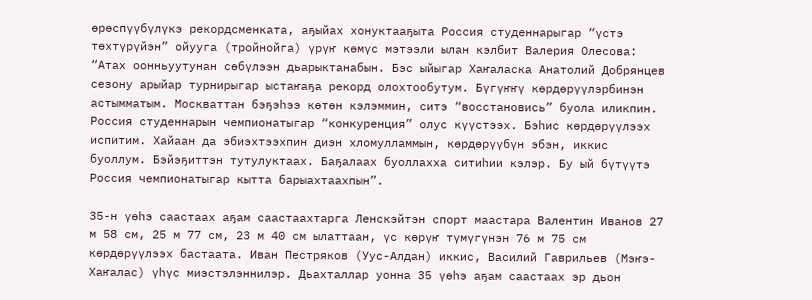өрөспүүбүлүкэ рекордсменката, аҕыйах хонуктааҕыта Россия студеннарыгар “үстэ төхтүрүйэн” ойууга (тройнойга) үрүҥ көмүс мэтээли ылан кэлбит Валерия Олесова: “Атах оонньуутунан сөбүлээн дьарыктанабын. Бэс ыйыгар Хаҥаласка Анатолий Добрянцев сезону арыйар турнирыгар ыстаҥаҕа рекорд олохтообутум. Бүгүҥҥү көрдөрүүлэрбинэн астымматым. Москваттан бэҕэһээ көтөн кэлэммин, ситэ “восстановись” буола иликпин. Россия студеннарын чемпионатыгар “конкуренция” олус күүстээх. Бэһис көрдөрүүлээх испитим. Хайаан да эбиэхтээхпин диэн хломулламмын, көрдөрүүбүн эбэн, иккис буоллум. Бэйэҕиттэн тутулуктаах. Баҕалаах буоллахха ситиһии кэлэр. Бу ый бүтүүтэ Россия чемпионатыгар кытта барыахтаахпын”.

35-н үөһэ саастаах аҕам саастаахтарга Ленскэйтэн спорт маастара Валентин Иванов 27 м 58 см, 25 м 77 см, 23 м 40 см ылаттаан, үс көрүҥ түмүгүнэн 76 м 75 см көрдөрүүлээх бастаата. Иван Пестряков (Уус-Алдан) иккис, Василий Гаврильев (Мэҥэ-Хаҥалас) үһүс миэстэлэннилэр. Дьахталлар уонна 35 үөһэ аҕам саастаах эр дьон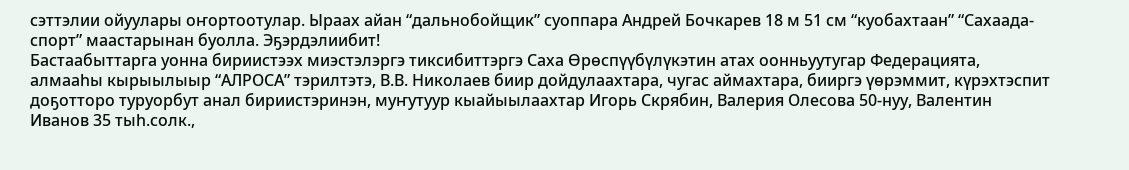сэттэлии ойуулары оҥортоотулар. Ыраах айан “дальнобойщик” суоппара Андрей Бочкарев 18 м 51 см “куобахтаан” “Сахаада-спорт” маастарынан буолла. Эҕэрдэлиибит!
Бастаабыттарга уонна бириистээх миэстэлэргэ тиксибиттэргэ Саха Өрөспүүбүлүкэтин атах оонньуутугар Федерацията, алмааһы кырыылыыр “АЛРОСА” тэрилтэтэ, В.В. Николаев биир дойдулаахтара, чугас аймахтара, бииргэ үөрэммит, күрэхтэспит доҕотторо туруорбут анал бириистэринэн, муҥутуур кыайыылаахтар Игорь Скрябин, Валерия Олесова 50-нуу, Валентин Иванов 35 тыһ.солк.,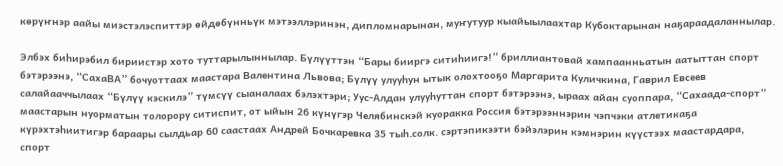көрүҥнэр аайы миэстэлэспиттэр өйдөбүнньүк мэтээллэринэн, дипломнарынан, муҥутуур кыайыылаахтар Кубоктарынан наҕараадаланнылар.

Элбэх биһирэбил бириистэр хото туттарылыннылар. Бүлүүттэн “Бары бииргэ ситиһиигэ!” бриллиантовай хампаанньатын аатыттан спорт бэтэрээнэ, “СахаВА” бочуоттаах маастара Валентина Львова; Бүлүү улууһун ытык олохтооҕо Маргарита Куличкина, Гаврил Евсеев салайааччылаах “Бүлүү кэскилэ” түмсүү сыаналаах бэлэхтэри; Уус-Алдан улууһуттан спорт бэтэрээнэ, ыраах айан суоппара, “Сахаада-спорт” маастарын нуорматын толорору ситиспит, от ыйын 26 күнүгэр Челябинскэй куоракка Россия бэтэрээннэрин чэпчэки атлетикаҕа күрэхтэһиитигэр бараары сылдьар 60 саастаах Андрей Бочкаревка 35 тыһ.солк. сэртэпикээти бэйэлэрин кэмнэрин күүстээх маастардара, спорт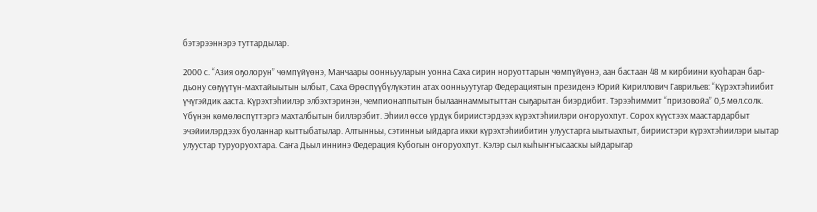бэтэрээннэрэ туттардылар.

2000 с. “Азия оҕолорун” чөмпүйүөнэ, Манчаары оонньууларын уонна Саха сирин норуоттарын чөмпүйүөнэ, аан бастаан 48 м кирбиини куоһаран бар-дьону сөҕүүтүн-махтайыытын ылбыт, Саха Өрөспүүбүлүкэтин атах оонньуутугар Федерациятын президенэ Юрий Кириллович Гаврильев: “Күрэхтэһиибит үчүгэйдик ааста. Күрэхтэһиилэр элбэхтэринэн, чемпионаппытын былааннаммытыттан сыҕарытан биэрдибит. Тэрээһиммит “призовойа” 0,5 мөл.солк. Үбүнэн көмөлөспүттэргэ махталбытын биллэрэбит. Эһиил өссө үрдүк бириистэрдээх күрэхтэһиилэри оҥоруохпут. Сорох күүстээх маастардарбыт эчэйиилэрдээх буоланнар кыттыбатылар. Алтынньы, сэтинньи ыйдарга икки күрэхтэһиибитин улуустарга ыытыахпыт, бириистэри күрэхтэһиилэри ыытар улуустар туруоруохтара. Саҥа Дьыл иннинэ Федерация Кубогын оҥоруохпут. Кэлэр сыл кыһыҥҥысааскы ыйдарыгар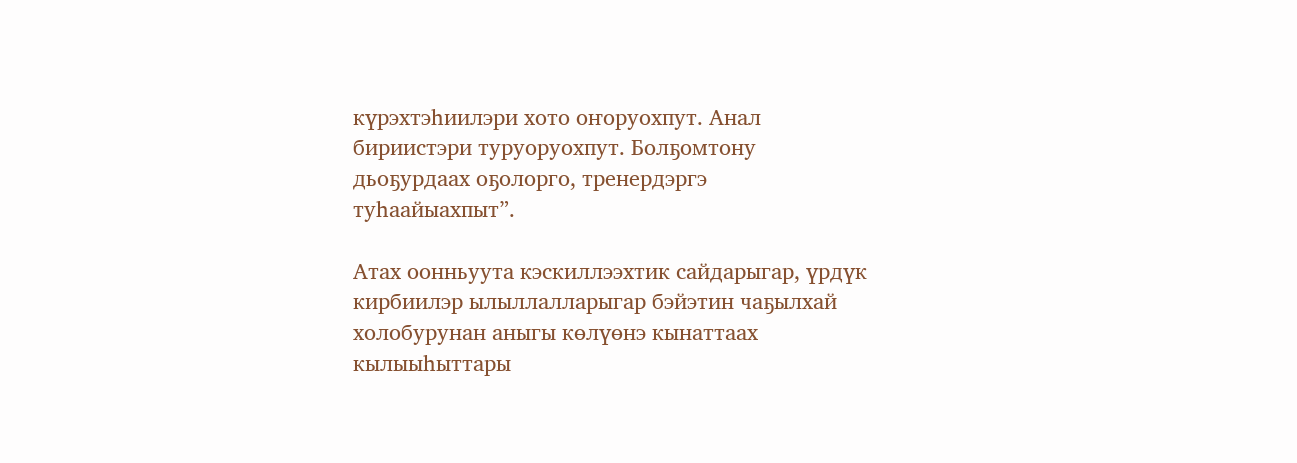күрэхтэһиилэри хото оҥоруохпут. Анал бириистэри туруоруохпут. Болҕомтону дьоҕурдаах оҕолорго, тренердэргэ туһаайыахпыт”.

Атах оонньуута кэскиллээхтик сайдарыгар, үрдүк кирбиилэр ылыллалларыгар бэйэтин чаҕылхай холобурунан аныгы көлүөнэ кынаттаах кылыыһыттары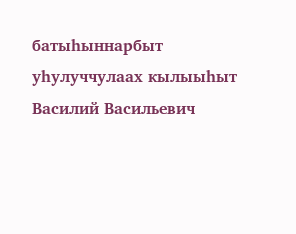батыһыннарбыт уһулуччулаах кылыыһыт Василий Васильевич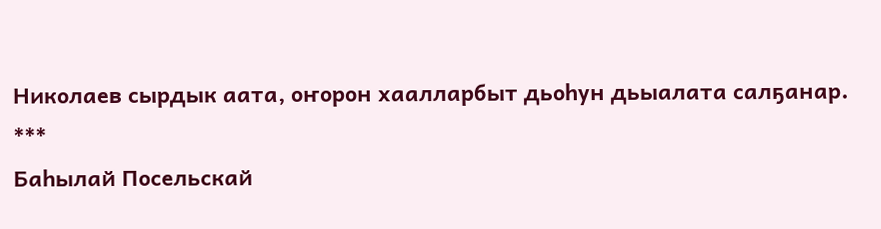Николаев сырдык аата, оҥорон хаалларбыт дьоһун дьыалата салҕанар.
***
Баһылай Посельскай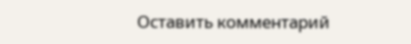Оставить комментарий